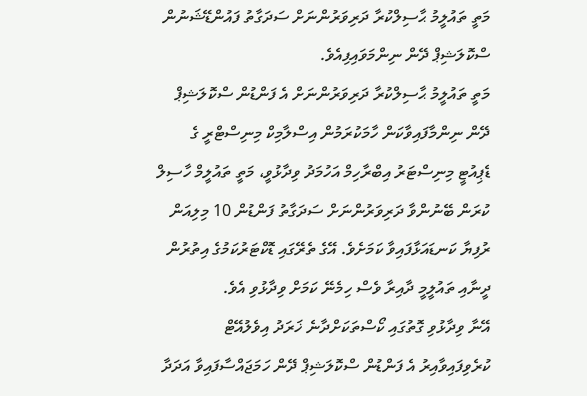މަތީ ތައުލީމު ޙާސިލްކުރާ ދަރިވަރުންނަށް ސަދަގާތު ފައުންޑޭޝަނުން ސްކޮލަޝިޕް ދޭން ނިންމަވައިފިއެވެ.
މަތީ ތައުލީމު ޙާސިލްކުރާ ދަރިވަރުންނަށް އެ ފަންޑުން ސްކޮލަޝިޕް ދޭން ނިންމާފައިވާކަން ހާމަކުރަމުން އިސްލާމިކް މިނިސްޓްރީ ގެ ޑެޕިއުޓީ މިނިސްޓަރު އިބްރާހިމް އަހުމަދު ވިދާޅުވީ، މަތީ ތައުލީމް ހާސިލް ކުރަން ބޭނުންވާ ދަރިވަރުންނަށް ސަދަގާތު ފަންޑުން 10 މިލިއަން ރުފިޔާ ކަނޑައަޅާފައިވާ ކަމަށެވެ. އޭގެ ތެރޭގައި ޑޮކްޓަރުކަމުގެ އިތުރުން ދީނާއި ތައުލީމީ ދާއިރާ ވެސް ހިމެނޭ ކަމަށް ވިދާޅުވި އެވެ.
އޭނާ ވިދާޅުވި ގޮތުގައި ކޯސްތަކަށްދާނެ ޚަރަދު އިވެލުއޭޓް ކުރެވިފައިވާއިރު އެ ފަންޑުން ސްކޮލަޝިޕް ދޭން ހަމަޖައްސާފައިވާ އަދަދާ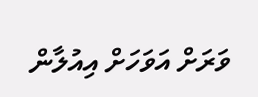ވަރަށް އަވަހަށް އިއުލާން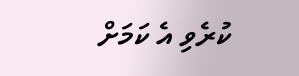ކުރެވި އެ ކަމަށް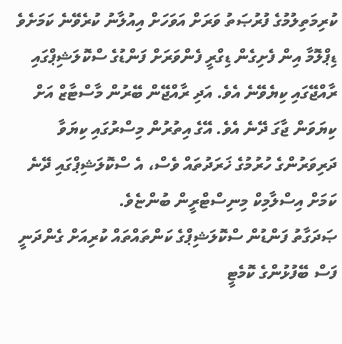ކުރިމަތިލުމުގެ ފުރުޞަތު ވަރަށް އަވަހަށް އިއުލާނު ކުރެވޭނެ ކަމަށެވެ
ޑިޕްލޮމާ އިން ފެށިގެން ޑިގްރީ ފެންވަރަށް ފަންޑުގެ ސްކޮލަޝިޕްގައި ރާއްޖޭގައި ކިޔެވޭނެ އެވެ. އަދި ރާއްޖޭން ބޭރުން މާސްޓާޒް އަށް ކިޔަވަން ޖާގަ ދޭނެ އެވެ. އޭގެ އިތުރުން މިސްރުގައި ކިޔަވާ ދަރިވަރުންގެ ހުރުމުގެ ޚަރަދުތައް ވެސް، އެ ސްކޮލަޝިޕްގައި ދޭނެ ކަމަށް އިސްލާމިކް މިނިސްޓްރީން ބުންޏެވެ.
ޞަދަގާތު ފަންޑުން ސްކޮލަޝިޕްގެ ކަންތައްތައް ކުރިއަށް ގެންދަނީ ފަސް ބޭފުޅުންގެ ކޮމެޓީ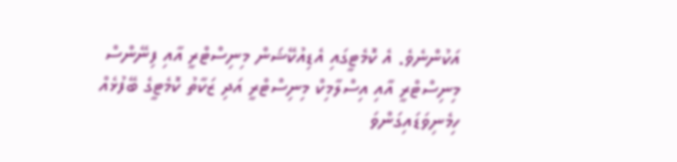އަކުންނެވެ. އެ ކޮމެޓީގައި އެޑިއުކޭޝަން މިނިސްޓްރީ އާއި ފިނޭންސް މިނިސްޓްރީ އާއި އިސްލާމިކް މިނިސްޓްރީ އަދި ޒަކާތު ކޮމެޓީގެ ބޭފުޅެއް ހިމެނިވަޑައިގަންވަ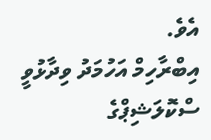އެވެ.
އިބްރާހިމް އަހުމަދު ވިދާޅުވީ ސްކޮލަޝިޕްގެ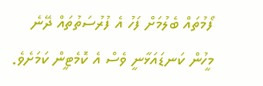ފޯމުތައް ބެލުމަށް ފަހު އެ ފުރުސަތުތައް ދޭނެ މީހުން ކަނޑައަޅާނީ ވެސް އެ ކޮމެޓީން ކަމަށެވެ.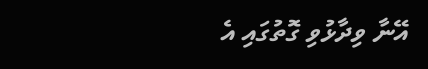އޭނާ ވިދާޅުވި ގޮތުގައި އެ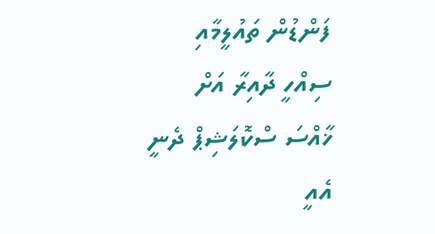ފަންޑުން ތައުލީމާއި ސިއްހީ ދާއިރާ އަށް ޚާއްސަ ސްކޮލަޝިޕް ދެނީ އެއީ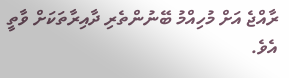ރާއްޖެ އަށް މުހިއްމު ބޭނުންތެރި ދާއިރާތަކަށް ވާތީ އެވެ.